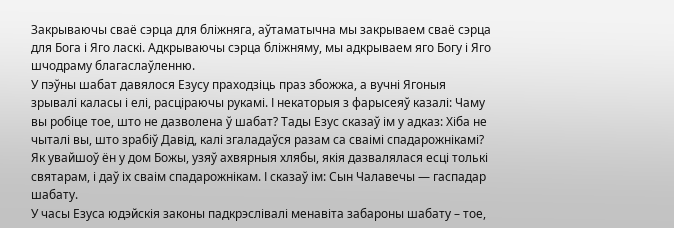Закрываючы сваё сэрца для бліжняга, аўтаматычна мы закрываем сваё сэрца для Бога і Яго ласкі. Адкрываючы сэрца бліжняму, мы адкрываем яго Богу і Яго шчодраму благаслаўленню.
У пэўны шабат давялося Езусу праходзіць праз збожжа, а вучні Ягоныя зрывалі каласы і елі, расціраючы рукамі. І некаторыя з фарысеяў казалі: Чаму вы робіце тое, што не дазволена ў шабат? Тады Езус сказаў ім у адказ: Хіба не чыталі вы, што зрабіў Давід, калі згаладаўся разам са сваімі спадарожнікамі? Як увайшоў ён у дом Божы, узяў ахвярныя хлябы, якія дазвалялася есці толькі святарам, і даў іх сваім спадарожнікам. І сказаў ім: Сын Чалавечы — гаспадар шабату.
У часы Езуса юдэйскія законы падкрэслівалі менавіта забароны шабату – тое,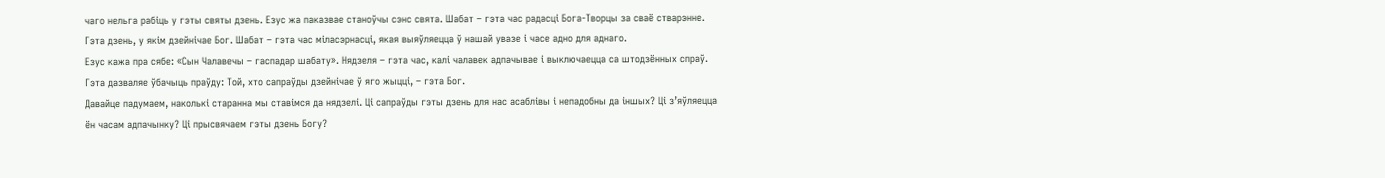чаго нельга рабіць у гэты святы дзень. Езус жа паказвае станоўчы сэнс свята. Шабат – гэта час радасці Бога-Творцы за сваё стварэнне. Гэта дзень, у якім дзейнічае Бог. Шабат – гэта час міласэрнасці, якая выяўляецца ў нашай увазе і часе адно для аднаго.
Езус кажа пра сябе: «Сын Чалавечы – гаспадар шабату». Нядзеля – гэта час, калі чалавек адпачывае і выключаецца са штодзённых спраў. Гэта дазваляе ўбачыць праўду: Той, хто сапраўды дзейнічае ў яго жыцці, – гэта Бог.
Давайце падумаем, наколькі старанна мы ставімся да нядзелі. Ці сапраўды гэты дзень для нас асаблівы і непадобны да іншых? Ці з’яўляецца ён часам адпачынку? Ці прысвячаем гэты дзень Богу?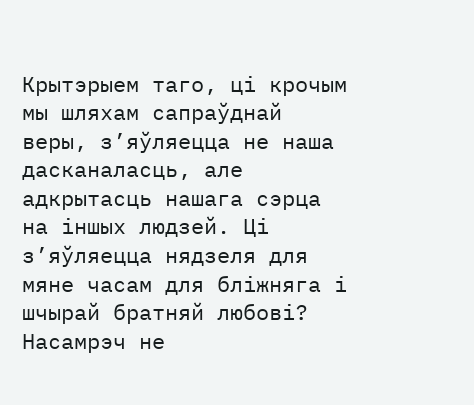Крытэрыем таго, ці крочым мы шляхам сапраўднай веры, з’яўляецца не наша дасканаласць, але адкрытасць нашага сэрца на іншых людзей. Ці з’яўляецца нядзеля для мяне часам для бліжняга і шчырай братняй любові?
Насамрэч не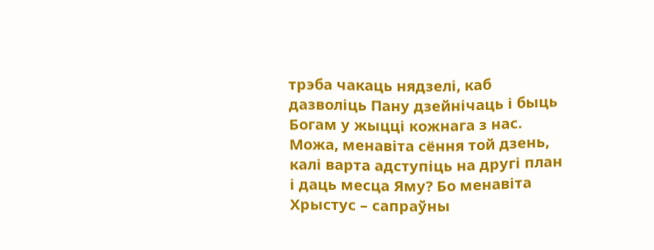трэба чакаць нядзелі, каб дазволіць Пану дзейнічаць і быць Богам у жыцці кожнага з нас. Можа, менавіта сёння той дзень, калі варта адступіць на другі план і даць месца Яму? Бо менавіта Хрыстус – сапраўны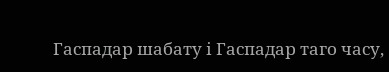Гаспадар шабату і Гаспадар таго часу,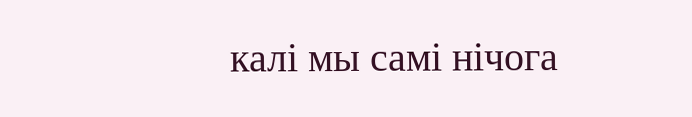калі мы самі нічога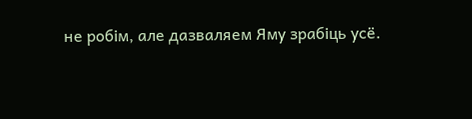не робім, але дазваляем Яму зрабіць усё.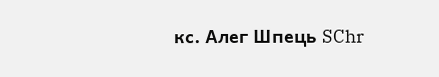кс. Алег Шпець SChr